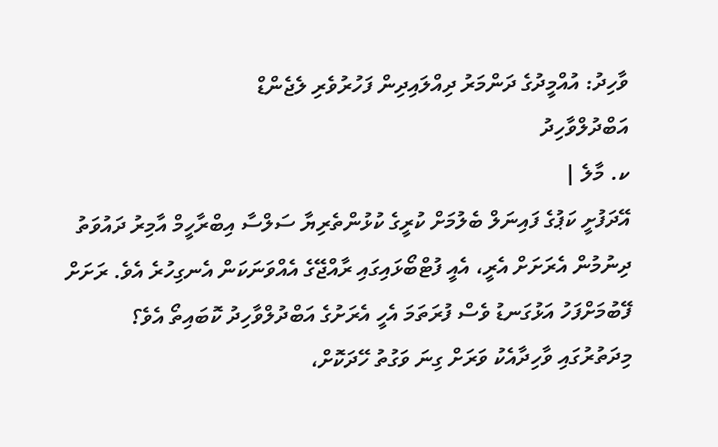ވާހިދު: އުއްމީދުގެ ދަންމަރު ދިއްލައިދިން ފަހުރުވެރި ލެޖެންޑް
އަބްދުލްވާހިދު
ކ. މާލެ |
އޭދަފުށީ ކަޕުގެ ފައިނަލް ބެލުމަށް ކުރީގެ ކުޅުންތެރިޔާ ސަލްސާ އިބްރާހީމް އާމިރު ދައުވަތު ދިނުމުން އެރަށަށް އެރީ، އެއީ ފުޓްބޯޅައިގައި ރާއްޖޭގެ އެއްވަނަކަން އެނގިހުރެ އެވެ. ރަށަށް ފޭބުމަށްފަހު އަޅުގަނޑު ވެސް ފުރަތަމަ އެހީ އެރަށުގެ އަބްދުލްވާހިދު ކޮބައިތޯ އެވެ؟ މިދަތުރުގައި ވާހިދާއެކު ވަރަށް ގިނަ ވަގުތު ހޭދަކޮށް،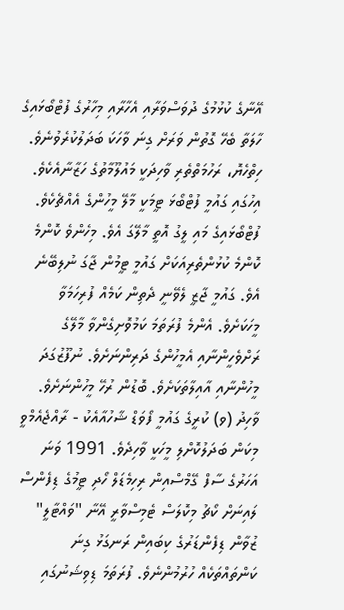އޭނާގެ ކުޅުމުގެ ދުވަސްވަރާއި އެހާރާއި މިހާރުގެ ފުޓްބޯޅައިގެ ހާލަތާ ބެހޭ ގޮތުން ވަރަށް ގިނަ ވާހަކަ ބަދަލުކުރެވުނެވެ. ހިތްހެޔޮ، ރަހުމަތްތެރި ވާހިދަކީ މައުލޫމާތުގެ ހަޒާނާއެކެވެ.
އިހުގައި ގައުމީ ފުޓްބޯޅަ ޓީމަކީ މާލޭ މީހުންގެ އެއްޗެކެވެ. ފުޓްބޯޅައިގެ މައި ލީގު އޮތީ މާލޭގަ އެވެ. މިހެންވެ ކޮންމެ ކޮންމެ ކުޅުންތެރިއަކަށް ގައުމީ ޓީމުން ޖާގަ ނުލިބޭނެ އެވެ. ގައުމީ ޖާޒީ ލެވޭނީ ދެތިން ކަމެއް ފުރިހަމަވާ މީހަކަށެވެ. އެންމެ ފުރަތަމަ ކަމުވޮށިގެންވާ މާލޭގެ ރަށްވެހީންނާއި އެމީހުންގެ ދަރިންނަށެވެ. ނުފޫޒުގަދަ މީހުންނާއި އާއިލާތަކަށެވެ. ބޮޑުން ރުހޭ މީހުންނަށެވެ.
ވާހިދު (ވ) ކުރީގެ ގައުމީ ފޯވަޑް ޝާހުއާއެކު - ރާއްޖެއެމްވީ
މިކަން ބަދަލުކޮށްލި މީހަކީ ވާހިދެވެ. 1991 ވަނަ އަހަރުގެ ސާފް ގޭމްސްއިން ރިހިމެޑަލް ހޯދި ޓީމުގެ ޑިފެންސް ލައިނަށް ކޯޗު މިކޮލަސް ޓެމިސްވާރީ އޭނާ "ވައްޓާލީ" ޒުވާން ޑިފެންޑަރުގެ ކިބައިން ރަނގަޅު ގިނަ ކަންތައްތަކެއް ހުރުމުންނެވެ. ފުރަތަމަ ޑިވިޝަނުގައި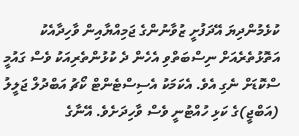ކުޅެމުންދިޔަ އޭދަފުށީ ޒުވާނުންގެ ޖަމިއްޔާއިން ވާހިދާއެކު އަތޮޅުތެރެއަށް ނިސްބަތްވި އެހެން ދެ ކުޅުންތެރިއަކު ވެސް ގައުމީ ސްކޮޑަށް ނެގި އެވެ. އެކަމަކު އެސިސްޓެންޓް ކޯޗު އަބްދުލް ޖަލީލު (އަބްޖީ)ގެ ކަޅި ހުއްޓުނީ ވެސް ވާހިދަށެވެ. އޭނާގެ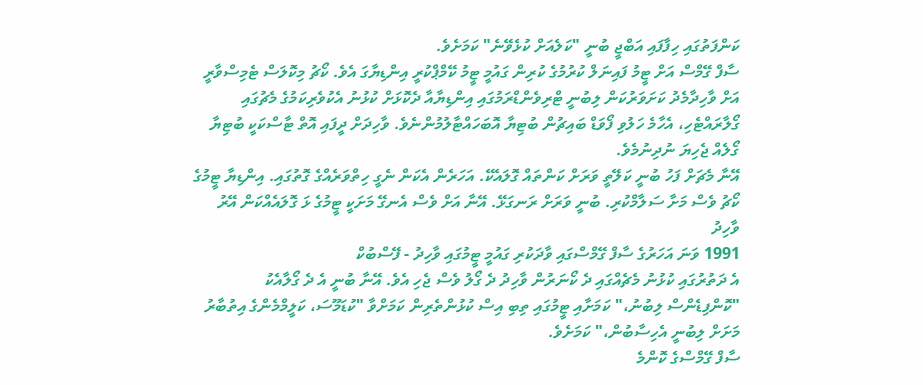ކަންފަތުގައި ހިފާފައި އަބްޖީ ބުނީ "ކަލެއަށް ކުޅެވޭނެ" ކަމަށެވެ.
ސާފް ގޭމްސް އަށް ޓީމު ފައިނަލް ކުރުމުގެ ކުރިން ގައުމީ ޓީމު ކޭމްޕްކުރީ އިންޑިޔާގަ އެވެ. ކޯޗު މިކޮލަސް ޓެމިސްވާރީ އަށް ވާހިދާމެދު ކަށަވަރުކަން ލިބުނީ ޓްރިވެންޑްރަމުގައި އިންޑިޔާއާ ދެކޮޅަށް ކުޅުނު އެކުވެރިކަމުގެ މެޗުގައި ގޯލާރައްޓެހި، އެހާމެ ހަލުވި ފޯވަޑް ބައިޗުން ބުޓިޔާ އޮބަހައްޓާލުމުންނެވެ. ވާހިދަށް ދީފައި އޮތް ޓާސްކަކީ ބުޓިޔާ ގޯލެއް ޖެހިޔަ ނުދިނުމެވެ.
އޭނާ މެޗަށް ފަހު ބުނީ ކަލޭތީ ވަރަށް ކަންތައް ގޮލައެކޭ. އަހަރެން އެކަން ނެގީ ހިތްވަރެއްގެ ގޮތުގައި. އިންޑިޔާ ޓީމުގެ ކޯޗު ވެސް މަށާ ސަލާމްކުރި. ބުނީ ވަރަށް ރަނގަޅޭ. އޭނާ އަށް ވެސް އެނގޭ މަށަކީ ޓީމުގެ ޅަ ގޮލައެއްކަން އޭރު
ވާހިދު
1991 ވަނަ އަހަރުގެ ސާފް ގޭމްސްގައި ވާދަކުރި ގައުމީ ޓީމުގައި ވާހިދު - ފޭސްބުކް
އެ ދަތުރުގައި ކުޅުނު މެޗެއްގައި ދެ ކޯނަރުން ވާހިދު ދެ ގޯލު ވެސް ޖެހި އެވެ. އޭނާ ބުނީ އެ ދެ ގޯލާއެކު "ކޮންފިޑެންސް ލިބުނު،" ކަމަށާއި ޓީމުގައި ތިބި އިސް ކުޅުންތެރިން ކަމަށްވާ "ކުޑަމޫސަ، ކަލީމްމެންގެ އިތުބާރު މަށަށް ލިބުނީ އެހިސާބުން،" ކަމަށެވެ.
ސާފް ގޭމްސްގެ ކޮންމެ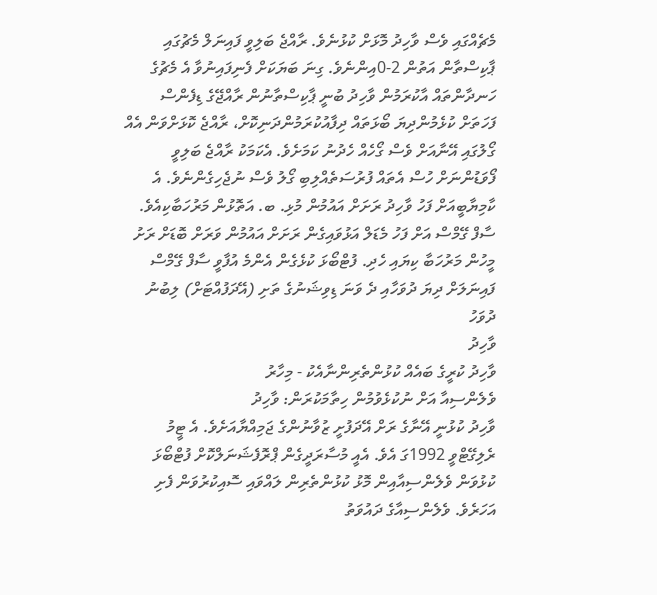މެޗެއްގައި ވެސް ވާހިދު މޮޅަށް ކުޅުނެވެ. ރާއްޖެ ބަލިވީ ފައިނަލް މެޗުގައި ޕާކިސްތާން އަތުން 2-0އިންނެވެ. ގިނަ ބަޔަކަށް ފެނިފައިނުވާ އެ މެޗުގެ ހަނދާންތައް އާކުރަމުން ވާހިދު ބުނީ ޕާކިސްތާނުން ރާއްޖޭގެ ޑިފެންސް ފަހަތަށް ކުޅެމުންދިޔަ ބޯޅަތައް ދިފާއުކުރަމުންދަނިކޮށް، ރާއްޖެ ކޮޅަށްވަން އެއް ގޯލުގައި އޭނާއަށް ވެސް ގޯހެއް ހެދުނު ކަމަށެވެ. އެކަމަކު ރާއްޖެ ބަލިވީ ފޯވަޑުންނަށް ހުސް އެތައް ފުރުސަތެއްލިބި ގޯލު ވެސް ނުޖެހިގެންނެވެ. އެ ކާމިޔާބީއަށް ފަހު ވާހިދު ރަށަށް އައުމުން މުޅި. ބ. އަތޮޅުން މަރުހަބާކިއެވެ.
ސާފް ގޭމްސް އަށް ފަހު މެޑަލް އަޅުވައިގެން ރަށަށް އައުމުން ވަރަށް ބޮޑަށް ރަށު މީހުން މަރުހަބާ ކިޔައި ހެދި. ފުޓްބޯޅަ ކުޅެގެން އެންމެ އުފާވީ ސާފް ގޭމްސް ފައިނަލަށް ދިޔަ ދުވަހާއި ދެ ވަނަ ޑިވިޝަނުގެ ތަށި (އޭދަފުއްޓަށް) ލިބުނު ދުވަހު
ވާހިދު
ވާހިދު ކުރީގެ ބައެއް ކުޅުންތެރިންނާއެކު - މިހާރު
ވެލެންސިއާ އަށް ނުކުޅެވުމުން ހިތާމަކުރަން: ވާހިދު
ވާހިދު ކުޅުނީ އޭނާގެ ރަށް އޭދަފުށީ ޒުވާނުންގެ ޖަމިއްޔާއަށެވެ. އެ ޓީމު ރެލިގޭޓްވީ 1992ގަ އެވެ. އެއީ މުސާރަދީގެން ޕްރޮފެޝަނަލްކޮށް ފުޓްބޯޅަ ކުޅުވަން ވެލެންސިއާއިން މޮޅު ކުޅުންތެރިން ލައްވައި ސޮއިކުރުވަން ފެށި އަހަރެވެ. ވެލެންސިއާގެ ދައުވަތު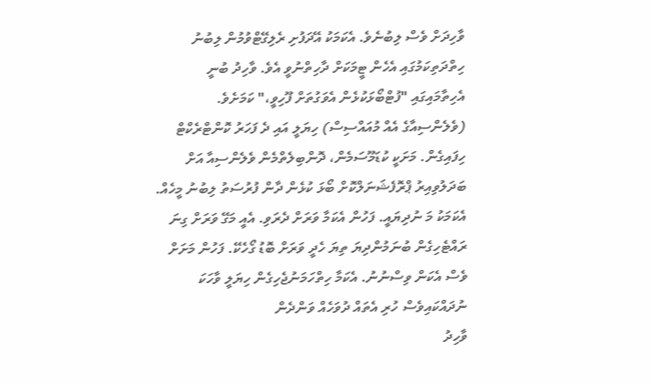ވާހިދަށް ވެސް ލިބުނެވެ. އެކަމަކު އޭދަފުށި ރެލިގޭޓްވުމުން ލިބުނު ހިތްދަތިކަމުގައި އެހެން ޓީމަކަށް ދާހިތްނުވީ އެވެ. ވާހިދު ބުނީ އެހިތާމައިގައި "ފުޓްބޯޅަކުޅެން އެވަގުތަށް ފޫހިވީ،" ކަމަށެވެ.
(ވެލެންސިއާގެ އެއް މުއައްސިސް) ހިޔަލީ އައި ދެ ފަހަރު ކޮންޓްރެކްޓް ހިފައިގެން. މަށަކީ ކުޑަމޫސަމެން، ދޮންބިލެތްމެން ވެލެންސިއާ އަށް ބަދަލުވިއިރު ޕްރޮފެޝަނަލްކޮށް ބޯޅަ ކުޅެން ދާން ފުރުސަތު ލިބުނު މީހެއް. އެކަމަކު މަ ނުދިޔައީ. ފަހުން އެކަމާ ވަރަށް ދެރަވި. އެއީ މަގޭ ވަރަށް ގިނަ ރައްޓެހިގެން ބުނަމުންދިޔަ ތިޔަ ހެދީ ވަރަށް ބޮޑު ގޯހެކޭ. ފަހުން މަށަށް ވެސް އެކަން ވިސްނުނު. އެކަމާ ހިތްހަމަނުޖެހިގެން ހިޔަލީ ވާހަކަ ނުދައްކައިވެސް ހުރި އެތައް ދުވަހެއް ވަންދެން
ވާހިދު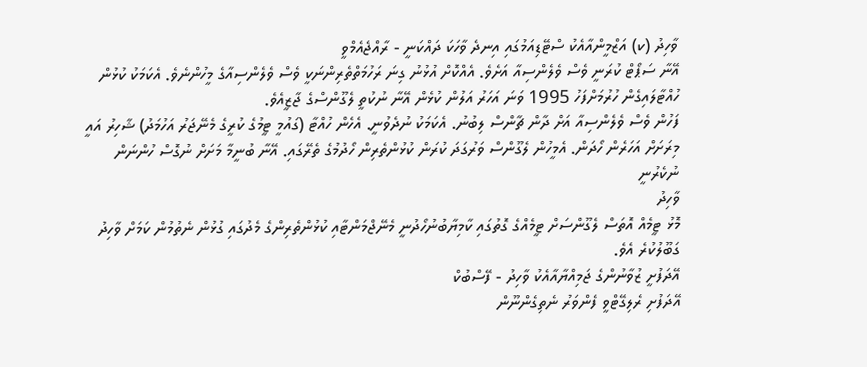ވާހިދު (ކ) އަޒްމީންއާއެކު ސްޓޭޑިއަމުގައި އިނދެ ވާހަކަ ދައްކަނީ - ރާއްޖެއެމްވީ
އޭނާ ސަޕޯޓް ކުރަނީ ވެސް ވެލެންސިއާ އަށެވެ. އެއްކޮށް އުޅުނު ގިނަ ރަހުމަތްތެރިންނަކީ ވެސް ވެލެންސިއާގެ މީހުންނެވެ. އެކަމަކު ކުޅުން ހުއްޓާލައިގެން ހުރުމަށްފަހު 1995 ވަނަ އަހަރު އަލުން ކުޅެން އޭނާ ނުކުތީ ލެގޫންސްގެ ޖާޒީއެވެ.
ފަހުން ވެސް ވެލެންސިއާ އަށް ދާން ޗާންސް ލިބުނު. އެކަމަކު ނުދެވުނީ. އެހެން ހުއްޓާ (ގައުމީ ޓީމުގެ ކުރީގެ މެނޭޖަރު އަހުމަދު) ޝާހިރު އައީ މިރަށަށް އަހަރެން ހޯދަން. އެމީހުން ލެގޫންސް ވަރުގަދަ ކުރަން ކުޅުންތެރިން ހޯދުމުގެ ތެރޭގައި. އޭނާ ބުނީމާ މަށަށް ނުގޮސް ހުންނަން ނުކެރުނީ
ވާހިދު
މޮޅު ޓީމެއް އޮތަސް ލެގޫންސަށް ޓީމެއްގެ ގޮތުގައި ކާމިޔާބުނުހޯދުނީ މެނޭޖްމަންޓާއި ކުޅުންތެރިންގެ މެދުގައި ގުޅުން ނެތުމުން ކަމަށް ވާހިދު ގަބޫލުކުރެ އެވެ.
އޭދަފުށީ ޒުވާނުންގެ ޖަމިއްޔާއާއެކު ވާހިދު - ފޭސްބުކް
އޭދަފުށި ރެލިގޭޓްވީ ފެންވަރު ނެތިގެންނޫން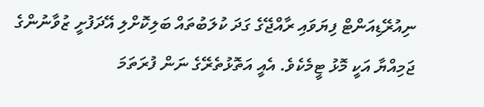ނިއުރޭޑިއަންޓް ފިޔަވައި ރާއްޖޭގެ ގަދަ ކުލަބުތައް ބަލިކޮށްލި އޭދަފުށީ ޒުވާނުންގެ ޖަމިއްޔާ އަކީ މޮޅު ޓީމެކެވެ. އެއީ އަތޮޅުތެރޭގެ ނަން ފުރަތަމަ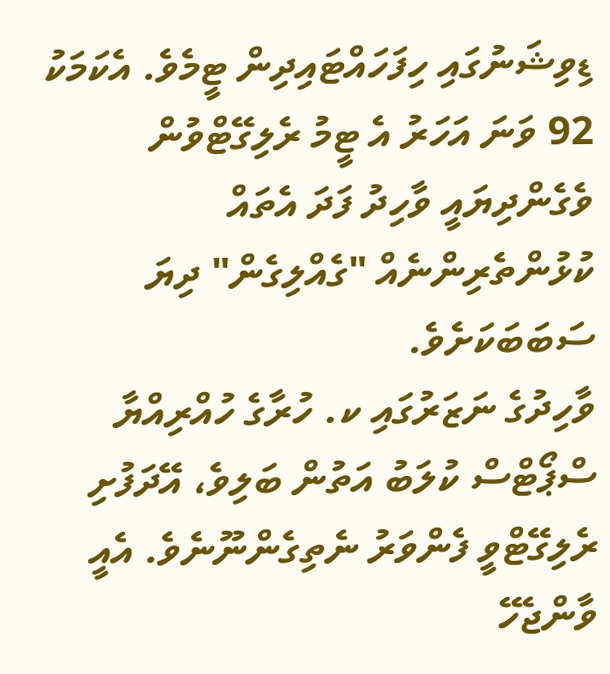ޑިވިޝަނުގައި ހިފަހައްޓައިދިން ޓީމެވެ. އެކަމަކު 92 ވަނަ އަހަރު އެ ޓީމު ރެލިގޭޓްވުން ވެގެންދިޔައީ ވާހިދު ފަދަ އެތައް ކުޅުންތެރިންނެއް "ގެއްލިގެން" ދިޔަ ސަބަބަކަށެވެ.
ވާހިދުގެ ނަޒަރުގައި ކ. ހުރާގެ ހުއްރިއްޔާ ސްޕޯޓްސް ކުލަބު އަތުން ބަލިވެ، އޭދަފުށި ރެލިގޭޓްވީ ފެންވަރު ނެތިގެންނޫނެވެ. އެއީ ވާންޖެހޭ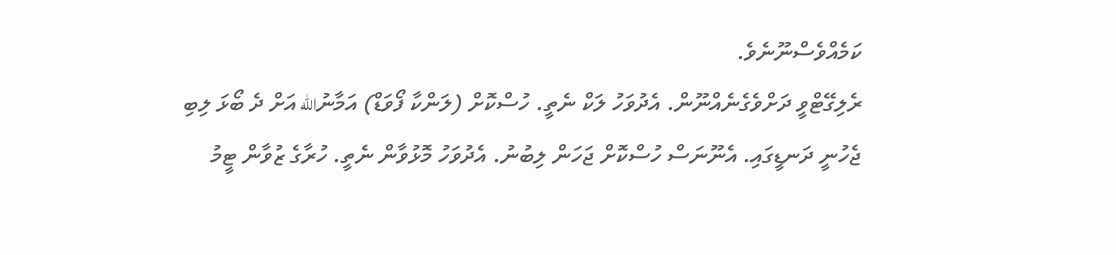ކަމެއްވެސްނޫނެވެ.
ރެލިގޭޓްވީ ދަށްވެގެނެއްނޫން. އެދުވަހު ލަކް ނެތީ. ހުސްކޮށް (ލަންކާ ފޯވަޑް) އަމާނުالله އަށް ދެ ބޯޅަ ލިބި ޖެހުނީ ދަނޑީގައި. އެނޫނަސް ހުސްކޮށް ޖަހަން ލިބުނު. އެދުވަހު މޮޅުވާން ނެތީ. ހުރާގެ ޒުވާން ޓީމު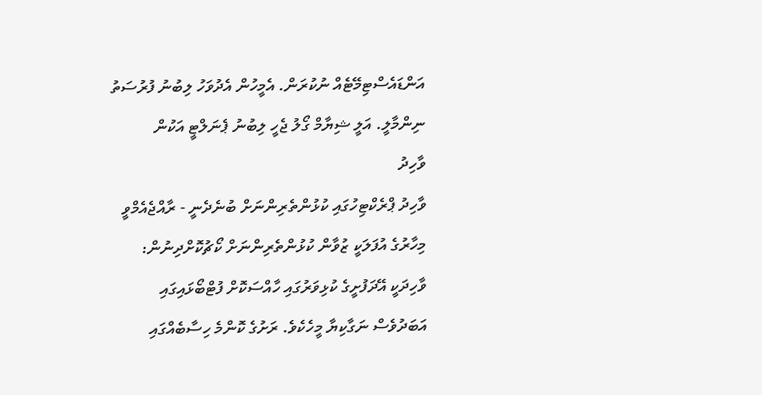އަންޑައެސްޓިމޭޓެއް ނުކުރަން. އެމީހުން އެދުވަހު ލިބުނު ފުރުސަތު ނިންމާލީ. އަލީ ޝިޔާމް ގޯލު ޖެހީ ލިބުނު ޕެނަލްޓީ އަކުން
ވާހިދު
ވާހިދު ޕްރެކްޓިހުގައި ކުޅުންތެރިންނަށް ބުނެދެނީ - ރާއްޖެއެމްވީ
މިހާރުގެ އުފަލަކީ ޒުވާން ކުޅުންތެރިންނަށް ކޯޗުކޮށްދިނުން:
ވާހިދަކީ އޭދަފުށީގެ ކުޅިވަރުގައި ހާއްސަކޮށް ފުޓްބޯޅައިގައި އަބަދުވެސް ނަގާކިޔާ މީހެކެވެ. ރަށުގެ ކޮންމެ ހިސާބެއްގައި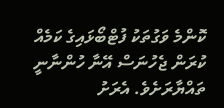ކޮންމެ ވަގުތަކު ފުޓްބޯޅައިގެ ކަމެއް ކުރަން ޖެހުނަސް އޭނާ ހުންނާނީ ތައްޔާރަށެވެ. އެރަށު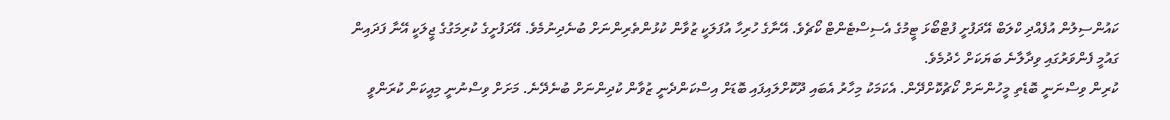ކައުންސިލުން އުފެއްދި ކްލަބް އޭދަފުށީ ފުޓްބޯޅަ ޓީމުގެ އެސިސްޓެންޓް ކޯޗެވެ. އޭނާގެ ހުރިހާ އުފަލަކީ ޒުވާން ކުޅުންތެރިންނަށް ބުނެދިނުމެވެ. އޭދަފުށީގެ ކުރިމަގުގެ ޖީލަކީ އޭނާ ފަދައިން ގައުމީ ފެންވަރުގައި ވިދާލާނެ ބަޔަކަށް ހެދުމެވެ.
ކުރިން ވިސްނަނީ ބޮޑެތި މީހުންނަށް ކޯޗުކޮށްދޭން. އެކަމަކު މިހާރު އެބައި ދޫކޮށްލައިފައި ބޮޑަށް އިސްކަންދެނީ ޒުވާން ކުދިންނަށް ބުނެދޭނެ. މަށަށް ވިސްނުނީ މިއީކަން ކުރަންވީ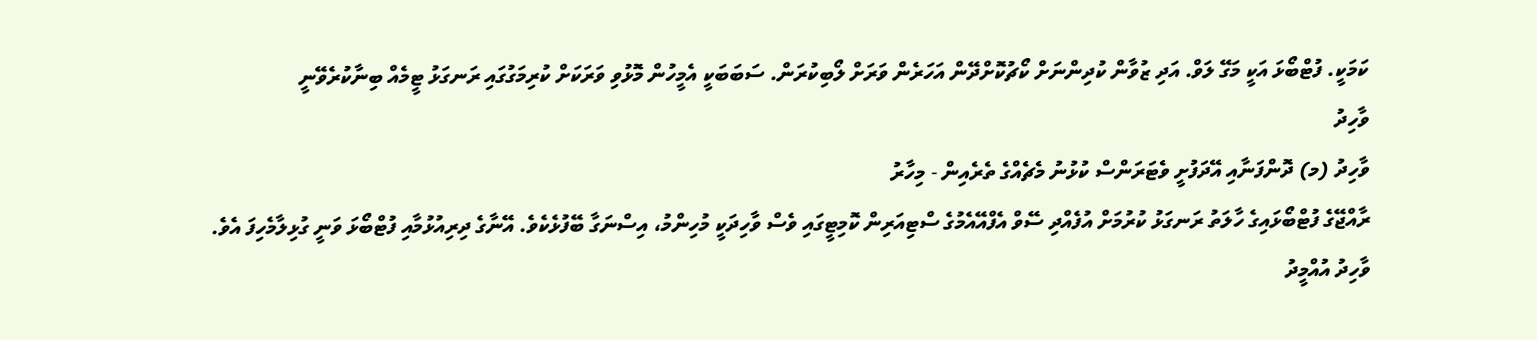ކަމަކީ. ފުޓްބޯޅަ އަކީ މަގޭ ލަވް. އަދި ޒުވާން ކުދިންނަށް ކޯޗުކޮށްދޭން އަހަރެން ވަރަށް ލޯބިކުރަން. ސަބަބަކީ އެމީހުން މޮޅުވި ވަރަކަށް ކުރިމަގުގައި ރަނގަޅު ޓީމެއް ބިނާކުރެވޭނީ
ވާހިދު
ވާހިދު (މ) ދޮންފަނާއި އޭދަފުށީ ވެޓަރަންސް ކުޅުނު މެޗެއްގެ ތެރެއިން - މިހާރު
ރާއްޖޭގެ ފުޓްބޯޅައިގެ ހާލަތު ރަނގަޅު ކުރުމަށް އުފެއްދި ސޭވް އެފްއޭއެމުގެ ސްޓިއަރިން ކޮމިޓީގައި ވެސް ވާހިދަކީ މުހިންމު، އިސްނަގާ ބޭފުޅެކެވެ. އޭނާގެ ދިރިއުޅުމާއި ފުޓްބޯޅަ ވަނީ ގުޅިލާމެހިފަ އެވެ. ވާހިދު އުއްމީދު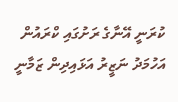ކުރަނީ އޭނާގެ ރަށުގައި ކްރައުން އަހުމަދު ނަޒީރު އަޅައިދިން ޒަމާނީ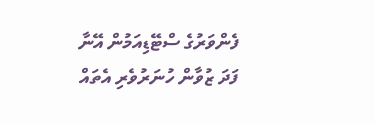ފެންވަރުގެ ސްޓޭޑިއަމުން އޭނާ ފަދަ ޒުވާން ހުނަރުވެރި އެތައް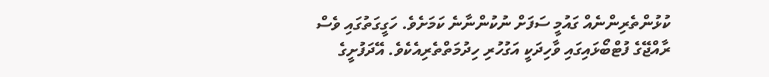ކުޅުންތެރިންނެއް ގައުމީ ސަފަށް ނުކުންނާނެ ކަމަށެވެ. ހަގީގަތުގައި ވެސް ރާއްޖޭގެ ފުޓްބޯޅައިގައި ވާހިދަކީ އަގުހުރި ހިދުމަތްތެރިއެކެވެ. އޭދަފުށީގެ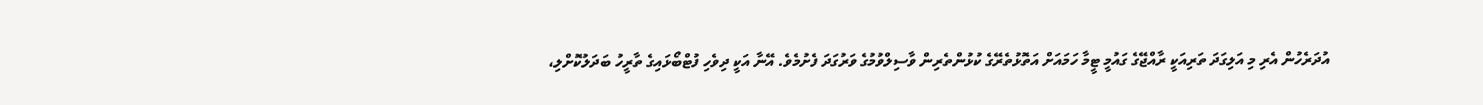އުދަރެހުން އެރި މި އަލިގަދަ ތަރިއަކީ ރާއްޖޭގެ ގައުމީ ޓީމާ ހަމައަށް އަތޮޅުތެރޭގެ ކުޅުންތެރިން ވާސިލްވުމުގެ ވަރުގަދަ ފެށުމެވެ. އޭނާ އަކީ ދިވެހި ފުޓްބޯޅައިގެ ތާރީހު ބަދަލުކޮށްލި،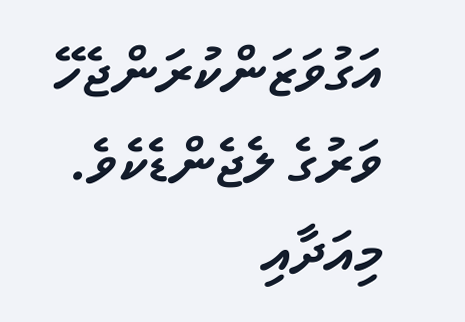އަގުވަޒަންކުރަންޖެހޭ ވަރުގެ ލެޖެންޑެކެވެ. މިއަދާއި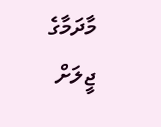މާދަމާގެ ޖީލަށް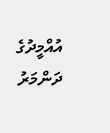އުއްމީދުގެ ދަންމަރު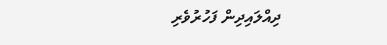ދިއްލައިދިން ފަހުރުވެރި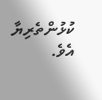ކުޅުންތެރިޔާ އެވެ.